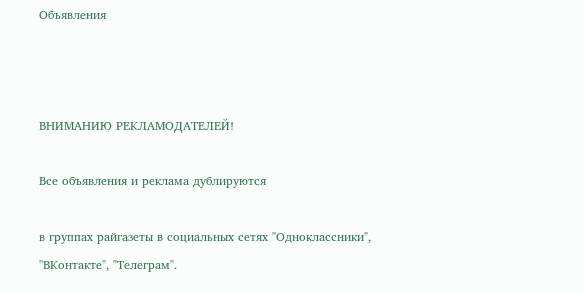Объявления



ВНИМАНИЮ РЕКЛАМОДАТЕЛЕЙ!

Все объявления и реклама дублируются

в группах райгазеты в социальных сетях "Одноклассники", "ВКонтакте", "Телеграм".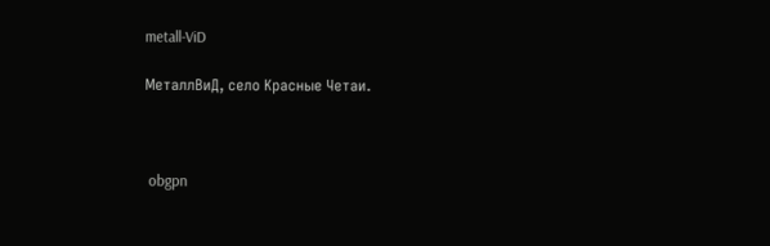metall-ViD

МеталлВиД, село Красные Четаи.



 obgpn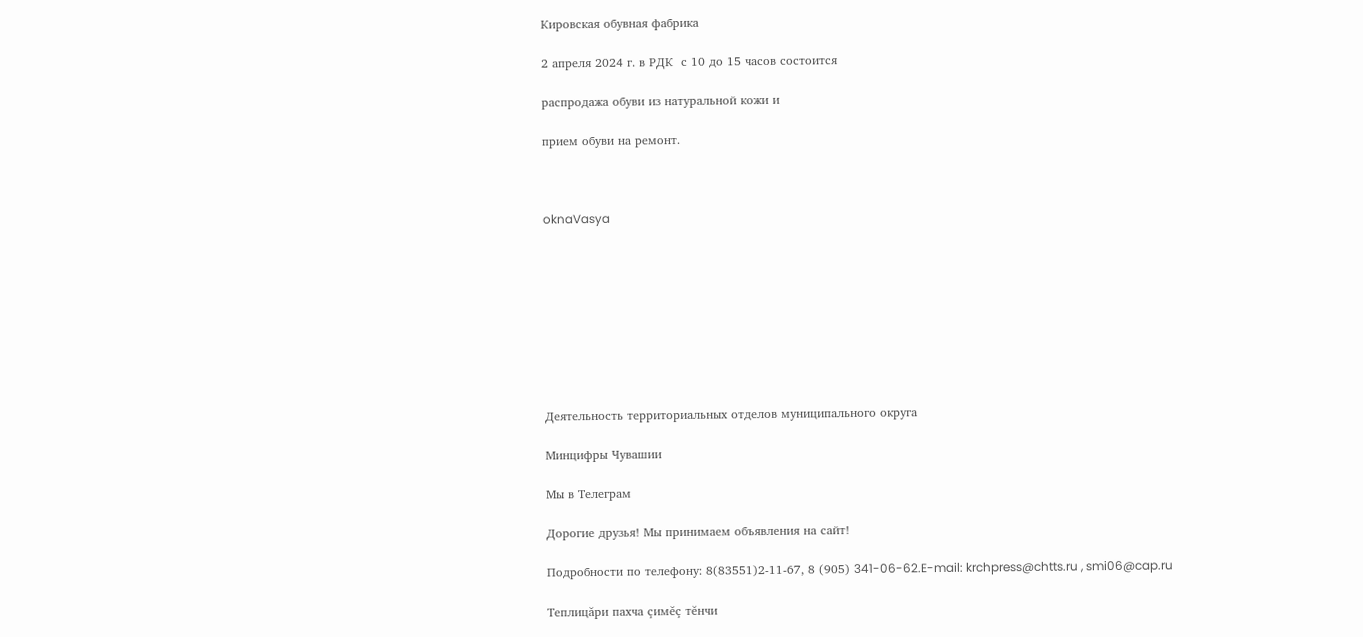Кировская обувная фабрика

2 апреля 2024 г. в РДК  с 10 до 15 часов состоится

распродажа обуви из натуральной кожи и

прием обуви на ремонт.



oknaVasya









Деятельность территориальных отделов муниципального округа

Минцифры Чувашии

Мы в Телеграм

Дорогие друзья! Мы принимаем объявления на сайт!

Подробности по телефону: 8(83551)2-11-67, 8 (905) 341-06-62.E-mail: krchpress@chtts.ru , smi06@cap.ru

Теплицăри пахча çимĕç тĕнчи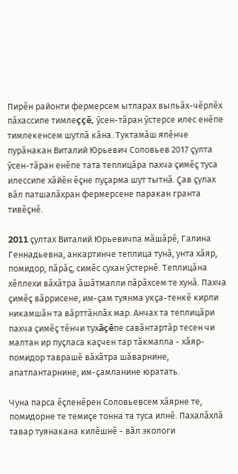Пирĕн районти фермерсем ытларах выльăх-чĕрлĕх пăхассипе тимлеççĕ, ỹсен-тăран ỹстерсе илес енĕпе тимлекенсем шутлă кăна. Туктамăш ялĕнче пурăнакан Виталий Юрьевич Соловьев 2017 çулта ỹсен-тăран енĕпе тата теплицăра пахча çимĕç туса илессипе хăйĕн ĕçне пуçарма шут тытнă. Çав çулах вăл патшалăхран фермерсене паракан гранта тивĕçнĕ.

2011 çултах Виталий Юрьевичпа мăшăрĕ, Галина Геннадьевна, анкартинче теплица тунă, унта хăяр, помидор, пăрăç, симĕс сухан ỹстернĕ. Теплицăна хĕллехи вăхăтра ăшăтмалли пăрăхсем те хунă. Пахча çимĕç вăррисене, им-çам туянма укçа-тенкĕ кирли никамшăн та вăрттăнлăх мар. Анчах та теплицăри пахча çимĕç тĕнчи тухăçĕпе савăнтартăр тесен чи малтан ир пуçласа каçчен тар тăкмалла - хăяр-помидор таврашĕ вăхăтра шăварнине, апатлантарнине, им-çамланине юратать.

Чуна парса ĕçленĕрен Соловьевсем хăярне те, помидорне те темиçе тонна та туса илнĕ. Пахалăхлă тавар туянакана килĕшнĕ - вăл экологи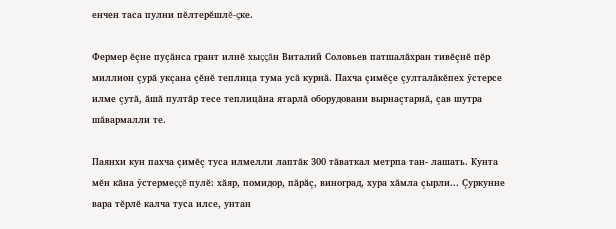енчен таса пулни пĕлтерĕшлĕ-çке.

Фермер ĕçне пуçăнса грант илнĕ хыççăн Виталий Соловьев патшалăхран тивĕçнĕ пĕр миллион çурă укçана çĕнĕ теплица тума усă курнă. Пахча çимĕçе çулталăкĕпех ỹстерсе илме çутă, ăшă пултăр тесе теплицăна ятарлă оборудовани вырнаçтарнă, çав шутра шăвармалли те.

Паянхи кун пахча çимĕç туса илмелли лаптăк 300 тăваткал метрпа тан- лашать. Кунта мĕн кăна ỹстермеççĕ пулĕ: хăяр, помидор, пăрăç, виноград, хура хăмла çырли... Çуркунне вара тĕрлĕ калча туса илсе, унтан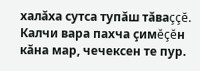халăха сутса тупăш тăваççĕ. Калчи вара пахча çимĕçĕн кăна мар, чечексен те пур.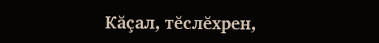Кăçал, тĕслĕхрен,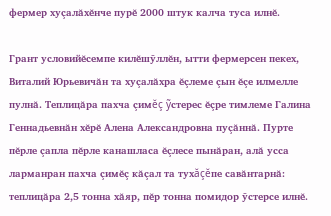фермер хуçалăхĕнче пурĕ 2000 штук калча туса илнĕ.

Грант условийĕсемпе килĕшỹллĕн, ытти фермерсен пекех, Виталий Юрьевичăн та хуçалăхра ĕçлеме çын ĕçе илмелле пулнă. Теплицăра пахча çимĕç ỹстерес ĕçре тимлеме Галина Геннадьевнăн хĕрĕ Алена Александровна пуçăннă. Пурте пĕрле çапла пĕрле канашласа ĕçлесе пынăран, алă усса ларманран пахча çимĕç кăçал та тухăçĕпе савăнтарнă: теплицăра 2,5 тонна хăяр, пĕр тонна помидор ỹстерсе илнĕ.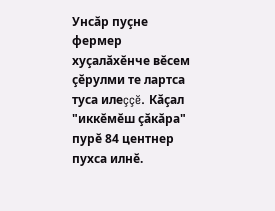Унсăр пуçне фермер хуçалăхĕнче вĕсем çĕрулми те лартса туса илеççĕ. Кăçал "иккĕмĕш çăкăра" пурĕ 84 центнер пухса илнĕ.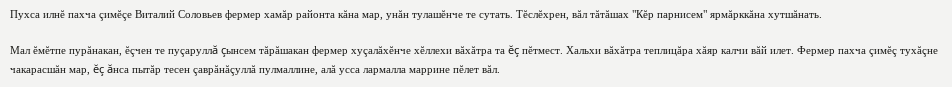Пухса илнĕ пахча çимĕçе Виталий Соловьев фермер хамăр районта кăна мар, унăн тулашĕнче те сутать. Тĕслĕхрен, вăл тăтăшах "Кĕр парнисем" ярмăрккăна хутшăнать.

Мал ĕмĕтпе пурăнакан, ĕçчен те пуçаруллă çынсем тăрăшакан фермер хуçалăхĕнче хĕллехи вăхăтра та ĕç пĕтмест. Хальхи вăхăтра теплицăра хăяр калчи вăй илет. Фермер пахча çимĕç тухăçне чакарасшăн мар, ĕç ăнса пытăр тесен çаврăнăçуллă пулмаллине, алă усса лармалла маррине пĕлет вăл.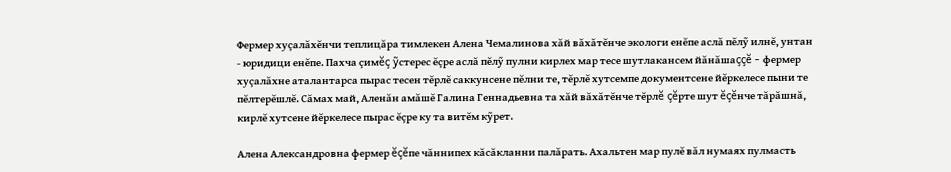Фермер хуçалăхĕнчи теплицăра тимлекен Алена Чемалинова хăй вăхăтĕнче экологи енĕпе аслă пĕлỹ илнĕ, унтан - юридици енĕпе. Пахча çимĕç ỹстерес ĕçре аслă пĕлỹ пулни кирлех мар тесе шутлакансем йăнăшаççĕ - фермер хуçалăхне аталантарса пырас тесен тĕрлĕ саккунсене пĕлни те, тĕрлĕ хутсемпе документсене йĕркелесе пыни те пĕлтерĕшлĕ. Сăмах май, Аленăн амăшĕ Галина Геннадьевна та хăй вăхăтĕнче тĕрлĕ çĕрте шут ĕçĕнче тăрăшнă, кирлĕ хутсене йĕркелесе пырас ĕçре ку та витĕм кỹрет.

Алена Александровна фермер ĕçĕпе чăннипех кăсăкланни палăрать. Ахальтен мар пулĕ вăл нумаях пулмасть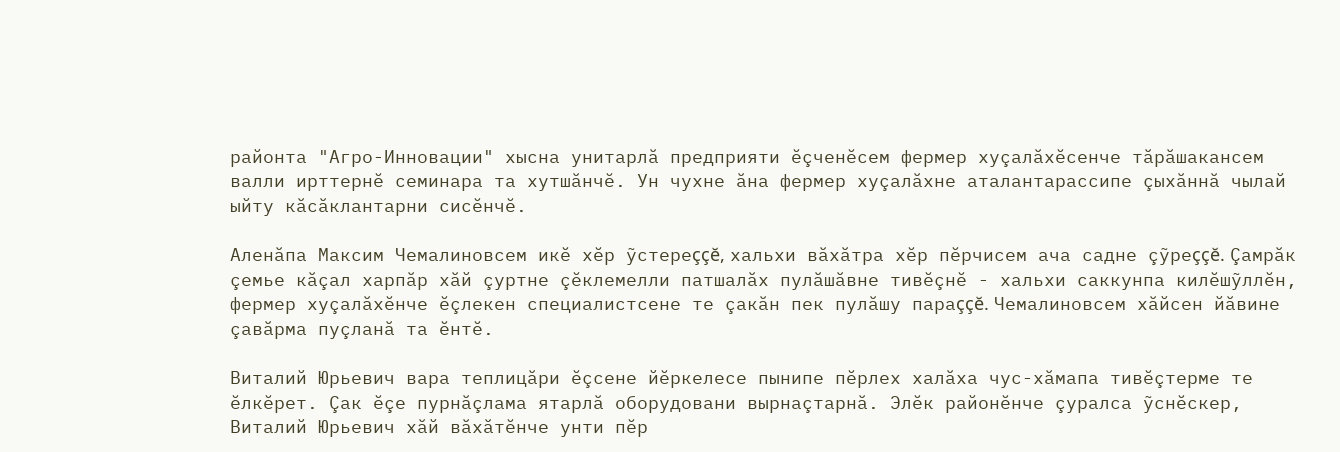районта "Агро-Инновации" хысна унитарлă предприяти ĕçченĕсем фермер хуçалăхĕсенче тăрăшакансем валли ирттернĕ семинара та хутшăнчĕ. Ун чухне ăна фермер хуçалăхне аталантарассипе çыхăннă чылай ыйту кăсăклантарни сисĕнчĕ.

Аленăпа Максим Чемалиновсем икĕ хĕр ỹстереççĕ, хальхи вăхăтра хĕр пĕрчисем ача садне çỹреççĕ. Çамрăк çемье кăçал харпăр хăй çуртне çĕклемелли патшалăх пулăшăвне тивĕçнĕ - хальхи саккунпа килĕшỹллĕн, фермер хуçалăхĕнче ĕçлекен специалистсене те çакăн пек пулăшу параççĕ. Чемалиновсем хăйсен йăвине çавăрма пуçланă та ĕнтĕ.

Виталий Юрьевич вара теплицăри ĕçсене йĕркелесе пынипе пĕрлех халăха чус-хăмапа тивĕçтерме те ĕлкĕрет. Çак ĕçе пурнăçлама ятарлă оборудовани вырнаçтарнă. Элĕк районĕнче çуралса ỹснĕскер, Виталий Юрьевич хăй вăхăтĕнче унти пĕр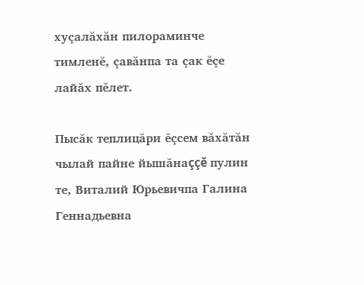хуçалăхăн пилораминче тимленĕ, çавăнпа та çак ĕçе лайăх пĕлет.

Пысăк теплицăри ĕçсем вăхăтăн чылай пайне йышăнаççĕ пулин те, Виталий Юрьевичпа Галина Геннадьевна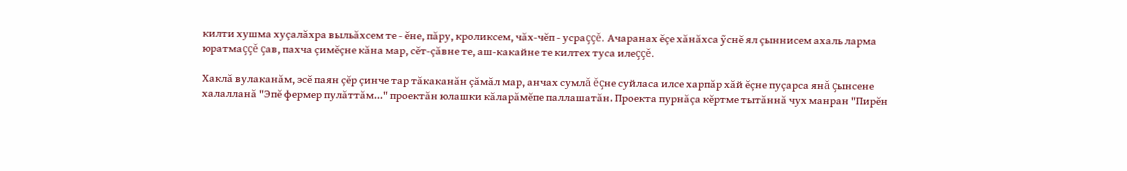килти хушма хуçалăхра выльăхсем те - ĕне, пăру, кроликсем, чăх-чĕп - усраççĕ. Ачаранах ĕçе хăнăхса ỹснĕ ял çыннисем ахаль ларма юратмаççĕ çав, пахча çимĕçне кăна мар, сĕт-çăвне те, аш-какайне те килтех туса илеççĕ.

Хаклă вулаканăм, эсĕ паян çĕр çинче тар тăкаканăн çăмăл мар, анчах сумлă ĕçне суйласа илсе харпăр хăй ĕçне пуçарса янă çынсене халалланă "Эпĕ фермер пулăттăм..." проектăн юлашки кăларăмĕпе паллашатăн. Проекта пурнăçа кĕртме тытăннă чух манран "Пирĕн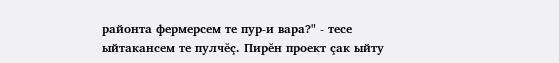районта фермерсем те пур-и вара?" - тесе ыйтакансем те пулчĕç. Пирĕн проект çак ыйту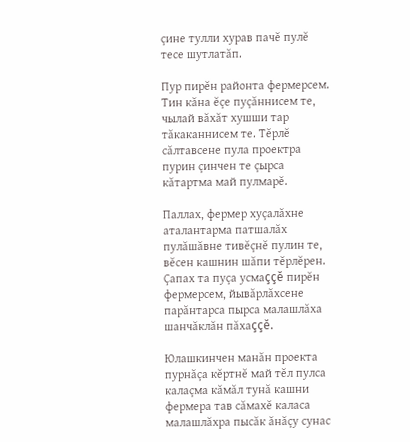çине тулли хурав пачĕ пулĕ тесе шутлатăп.

Пур пирĕн районта фермерсем. Тин кăна ĕçе пуçăннисем те, чылай вăхăт хушши тар тăкаканнисем те. Тĕрлĕ сăлтавсене пула проектра пурин çинчен те çырса кăтартма май пулмарĕ.

Паллах, фермер хуçалăхне аталантарма патшалăх пулăшăвне тивĕçнĕ пулин те, вĕсен кашнин шăпи тĕрлĕрен. Çапах та пуçа усмаççĕ пирĕн фермерсем, йывăрлăхсене парăнтарса пырса малашлăха шанчăклăн пăхаççĕ.

Юлашкинчен манăн проекта пурнăçа кĕртнĕ май тĕл пулса калаçма кăмăл тунă кашни фермера тав сăмахĕ каласа малашлăхра пысăк ăнăçу сунас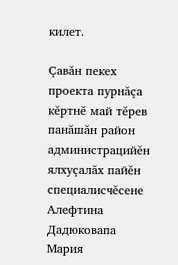килет.

Çавăн пекех проекта пурнăçа кĕртнĕ май тĕрев панăшăн район администрацийĕн ялхуçалăх пайĕн специалисчĕсене Алефтина Дадюковапа Мария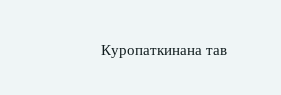Куропаткинана тав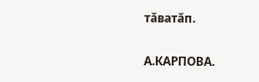тăватăп.

А.КАРПОВА.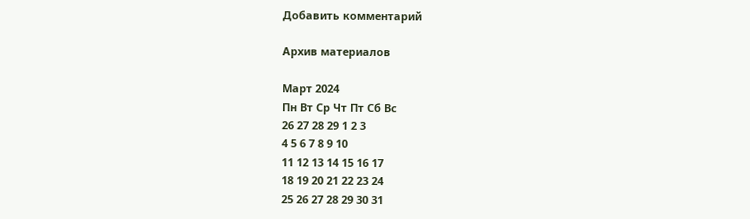Добавить комментарий

Архив материалов

Март 2024
Пн Вт Ср Чт Пт Сб Вс
26 27 28 29 1 2 3
4 5 6 7 8 9 10
11 12 13 14 15 16 17
18 19 20 21 22 23 24
25 26 27 28 29 30 31